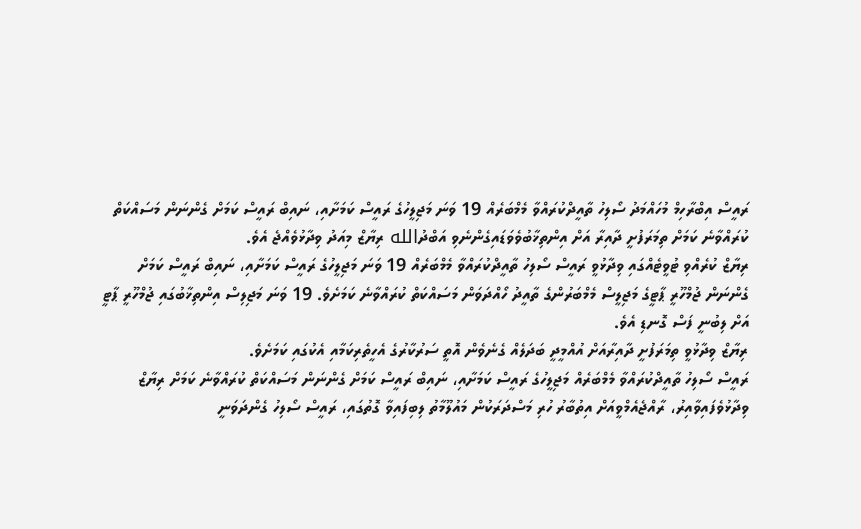ރައީސް އިބްރާހިމް މުހައްމަދު ސޯލިހު ތާއީދްކުރައްވާ މެމްބަރެއް 19 ވަނަ މަޖިލީހުގެ ރައީސް ކަމަށާއި، ނައިބް ރައީސް ކަމަށް ގެންނަން މަސައްކަތް ކުރައްވާނެ ކަމަށް ތިމަރަފުށީ ދާއިރާ އަށް އިންތިޚާބުވެވަޑައިގެންނެވި އަބްދުالله ރިޔާޒް މިއަދު ވިދާޅުވެއްޖެ އެވެ.
ރިޔާޒް ކުރެއްވި ޓުވީޓެއްގައި ވިދާޅުވީ ރައީސް ސޯލިހު ތާއީދްކުރައްވާ މެމްބަރެއް 19 ވަނަ މަޖިލީހުގެ ރައީސް ކަމަށާއި، ނައިބް ރައީސް ކަމަށް ގެންނަން ޖުމްހޫރީ ޕާޓީގެ މަޖިލީސް މެމްބަރުންގެ ތާއީދު ހޯއްދަވަން މަސައްކަތް ކުރައްވާނެ ކަމަށެވެ. 19 ވަނަ މަޖިލިސް އިންތިޚާބުގައި ޖުމްހޫރީ ޕާޓީ އަށް ލިބުނީ ފަސް ގޮނޑި އެވެ.
ރިޔާޒް ވިދާޅުވީ ތިމަރަފުށީ ދާއިރާއަށް އުއްމީދީ ބަދަލެއް ގެނެވެން އޮތީ ސަރުކާރުގެ އެހީތެރިކަމާއި އެކުގައި ކަމަށެވެ.
ރައީސް ސޯލިހު ތާއީދްކުރައްވާ މެމްބަރެއް މަޖިލީހުގެ ރައީސް ކަމަށާއި، ނައިބް ރައީސް ކަމަށް ގެންނަން މަސައްކަތް ކުރައްވާނެ ކަމަށް ރިޔާޒް ވިދާޅުވެފައިވާއިރު، ރާއްޖެއެމްވީއަށް އިތުބާރު ހުރި މަސްދަރަކުން މައުލޫމާތު ލިބިފައިވާ ގޮތުގައި، ރައީސް ސޯލިހު ގެންދަވަނީ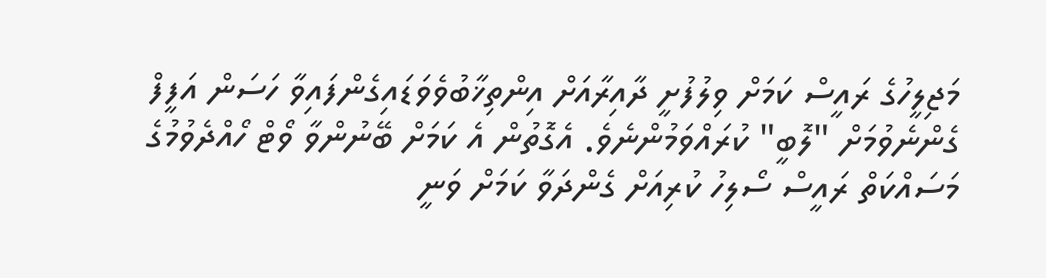މަޖިލީހުގެ ރައީސް ކަމަށް ވިލުފުށީ ދާއިރާއަށް އިންތިޚާބުވެވަޑައިގެންފައިވާ ހަސަން އަފީފް ގެންނެވުމަށް "ލޮބީ" ކުރައްވަމުންނެވެ. އެގޮތުން އެ ކަމަށް ބޭނުންވާ ވޯޓް ހޯއްދެވުމުގެ މަސައްކަތް ރައީސް ސޯލިހު ކުރިއަށް ގެންދަވާ ކަމަށް ވަނީ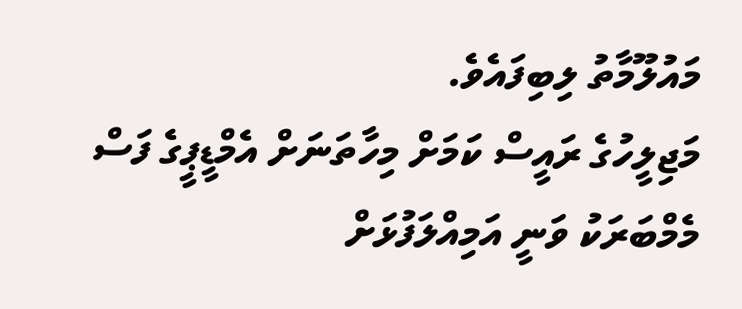މައުލޫމާތު ލިބިފައެވެ.
މަޖިލީހުގެ ރައީސް ކަމަށް މިހާތަނަށް އެމްޑީޕީގެ ފަސް މެމްބަރަކު ވަނީ އަމިއްލަފުޅަށް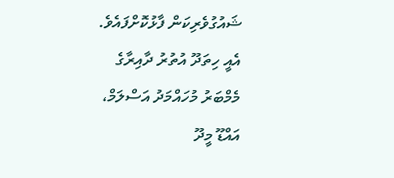ޝައުގުވެރިކަން ފާޅުކޮށްފައެވެ.
އެއީ ހިތަދޫ އުތުރު ދާއިރާގެ މެމްބަރު މުހައްމަދު އަސްލަމް، އައްޑޫ މީދޫ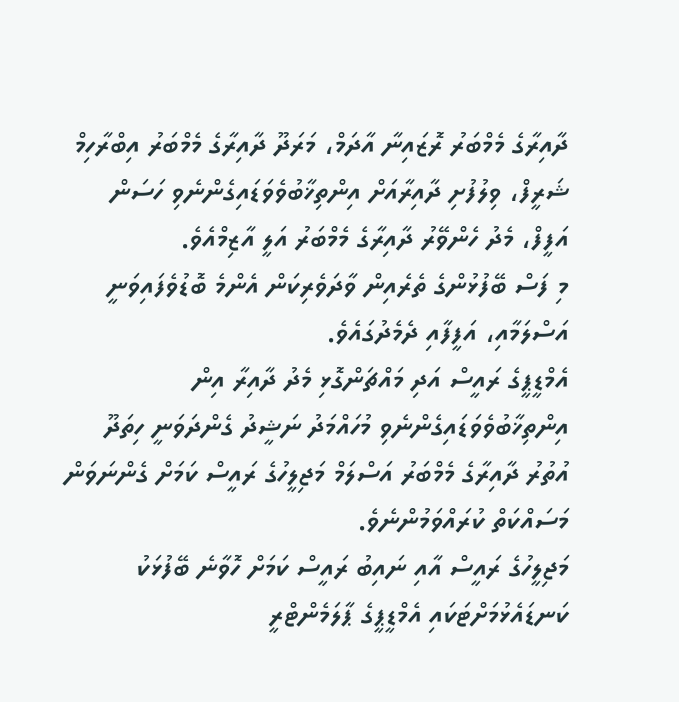ދާއިރާގެ މެމްބަރު ރޮޒައިނާ އާދަމް، މަރަދޫ ދާއިރާގެ މެމްބަރު އިބްރާހިމް ޝަރީފް، ވިލުފުށި ދާއިރާއަށް އިންތިޚާބުވެވަޑައިގެންނެވި ހަސަން އަފީފް، މެދު ހެންވޭރު ދާއިރާގެ މެމްބަރު އަލީ އާޒިމްއެވެ.
މި ފަސް ބޭފުޅުންގެ ތެރެއިން ވާދަވެރިކަން އެންމެ ބޮޑުވެފައިވަނީ އަސްލަމާއި، އަފީފާއި ދެމެދުގައެވެ.
އެމްޑީޕީގެ ރައީސް އަދި މައްޗަންގޮޅި މެދު ދާއިރާ އިން އިންތިޚާބުވެވަޑައިގެންނެވި މުހައްމަދު ނަޝީދު ގެންދަވަނީ ހިތަދޫ އުތުރު ދާއިރާގެ މެމްބަރު އަސްލަމް މަޖިލީހުގެ ރައީސް ކަމަށް ގެންނަވަން މަސައްކަތް ކުރައްވަމުންނެވެ.
މަޖިލީހުގެ ރައީސް އާއި ނައިބު ރައީސް ކަމަށް ހޮވާނެ ބޭފުޅަކު ކަނޑައެޅުމަށްޓަކައި އެމްޑީޕީގެ ޕާލަމެންޓްރީ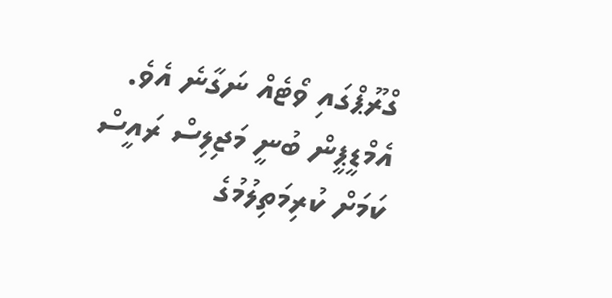ގްރޫޕްގައި ވޯޓެއް ނަގާނެ އެވެ. އެމްޑީޕީން ބުނީ މަޖިލިސް ރައީސް ކަމަށް ކުރިމަތިލުމުގެ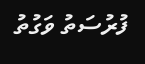ފުރުސަތު ވަގުތު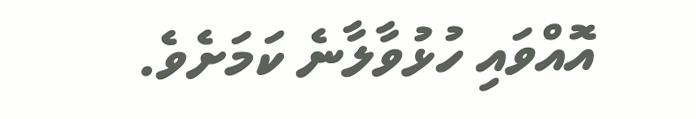އޮއްވައި ހުޅުވާލާނެ ކަމަށެވެ.